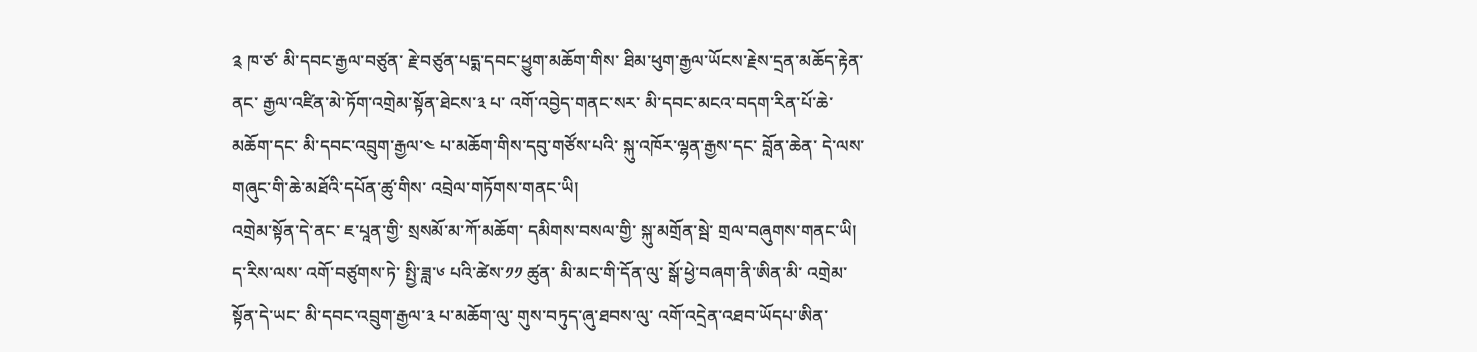༉ ཁ་ཙ་ མི་དབང་རྒྱལ་བཙུན་ རྗེ་བཙུན་པདྨ་དབང་ཕྱུག་མཆོག་གིས་ ཐིམ་ཕུག་རྒྱལ་ཡོངས་རྗེས་དྲན་མཆོད་རྟེན་ནང་ རྒྱལ་འཛིན་མེ་ཏོག་འགྲེམ་སྟོན་ཐེངས་༣ པ་ འགོ་འབྱེད་གནང་སར་ མི་དབང་མངའ་བདག་རིན་པོ་ཆེ་མཆོག་དང་ མི་དབང་འབྲུག་རྒྱལ་༤ པ་མཆོག་གིས་དབུ་གཙོས་པའི་ སྐུ་འཁོར་ལྷན་རྒྱས་དང་ བློན་ཆེན་ དེ་ལས་ གཞུང་གི་ཆེ་མཐོའི་དཔོན་ཚུ་གིས་ འབྲེལ་གཏོགས་གནང་ཡི།
འགྲེམ་སྟོན་དེ་ནང་ ཇ་པཱན་གྱི་ སྲསམོ་མ་ཀོ་མཆོག་ དམིགས་བསལ་གྱི་ སྐུ་མགྲོན་སྦེ་ གྲལ་བཞུགས་གནང་ཡི།
ད་རིས་ལས་ འགོ་བཙུགས་ཏེ་ སྤྱི་ཟླ་༦ པའི་ཚེས་༡༡ ཚུན་ མི་མང་གི་དོན་ལུ་ སྒོ་ཕྱེ་བཞག་ནི་ཨིན་མི་ འགྲེམ་སྟོན་དེ་ཡང་ མི་དབང་འབྲུག་རྒྱལ་༣ པ་མཆོག་ལུ་ གུས་བཏུད་ཞུ་ཐབས་ལུ་ འགོ་འདྲེན་འཐབ་ཡོདཔ་ཨིན་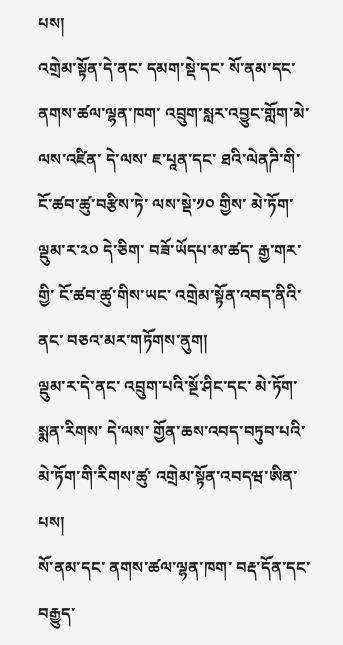པས།
འགྲེམ་སྟོན་དེ་ནང་ དམག་སྡེ་དང་ སོ་ནམ་དང་ནགས་ཚལ་ལྷན་ཁག་ འབྲུག་སླར་འབྱུང་གློག་མེ་ལས་འཛིན་ དེ་ལས་ ཇ་པཱན་དང་ ཐའི་ལེནཌི་གི་ ངོ་ཚབ་ཚུ་བརྩིས་ཏེ་ ལས་སྡེ་༡༠ གྱིས་ མེ་ཏོག་ལྡུམ་ར་༢༠ དེ་ཅིག་ བཟོ་ཡོདཔ་མ་ཚད་ རྒྱ་གར་གྱི་ ངོ་ཚབ་ཚུ་གིས་ཡང་ འགྲེམ་སྟོན་འབད་ནིའི་ནང་ བཅའ་མར་གཏོགས་ནུག།
ལྡུམ་ར་དེ་ནང་ འབྲུག་པའི་སྔོ་ཤིང་དང་ མེ་ཏོག་ སྨན་རིགས་ དེ་ལས་ གྱོན་ཆས་འབད་བཏུབ་པའི་ མེ་ཏོག་གི་རིགས་ཚུ་ འགྲེམ་སྟོན་འབདཝ་ཨིན་པས།
སོ་ནམ་དང་ ནགས་ཚལ་ལྷན་ཁག་ བརྡ་དོན་དང་ བརྒྱུད་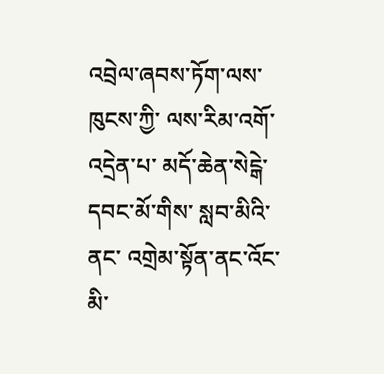འབྲེལ་ཞབས་ཏོག་ལས་ཁུངས་ཀྱི་ ལས་རིམ་འགོ་འདྲེན་པ་ མདོ་ཆེན་སེངྒེ་དབང་མོ་གིས་ སླབ་མིའི་ནང་ འགྲེམ་སྟོན་ནང་འོང་མི་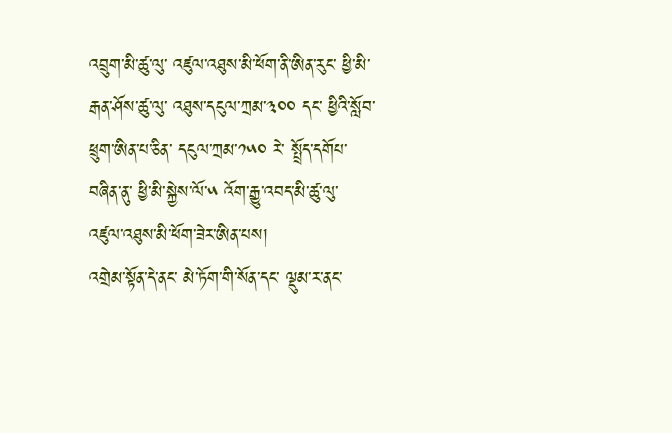འབྲུག་མི་ཚུ་ལུ་ འཛུལ་འཐུས་མི་ཕོག་ནི་ཨིན་རུང་ ཕྱི་མི་རྒན་ཤོས་ཚུ་ལུ་ འཐུས་དངུལ་ཀྲམ་༣༠༠ དང་ ཕྱིའི་སློབ་ཕྲུག་ཨིན་པ་ཅིན་ དངུལ་ཀྲམ་༡༥༠ རེ་ སྤྲོད་དགོཔ་བཞིན་ནུ་ ཕྱི་མི་སྐྱེས་ལོ་༥ འོག་རྒྱུ་འབད་མི་ཚུ་ལུ་ འཛུལ་འཐུས་མི་ཕོག་ཟེར་ཨིན་པས།
འགྲེམ་སྟོན་དེ་ནང་ མེ་ཏོག་གི་སོན་དང་ ལྡུམ་ར་ནང་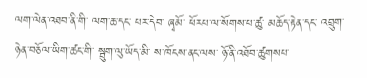ལག་ལེན་འཐབ་ནི་གི་ ལག་ཆ་དང་ པར་དེབ་ ཞྭམོ་ ཕོརཔ་ལ་སོགས་པ་ཚུ་ མཆོད་རྟེན་དང་ འབྲུག་ཉེན་བཅོལ་ཡིག་ཚང་གི་ སྦུག་ལུ་ཡོད་མི་ ས་ཁོངས་ནང་ལས་ ཉོ་ནི་འཐོབ་ཚུགསཔ་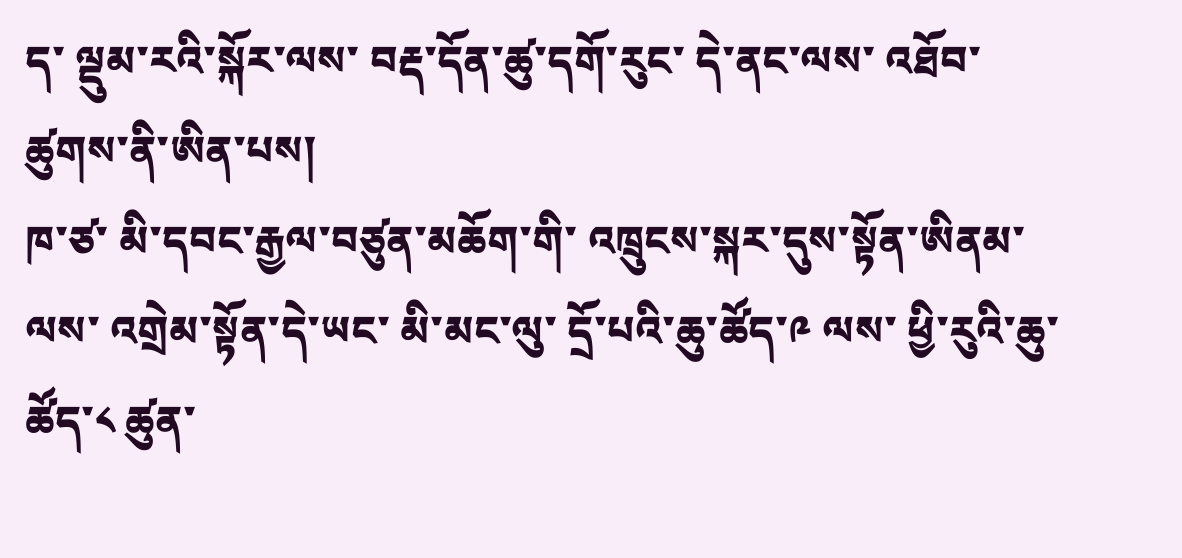ད་ ལྡུམ་རའི་སྐོར་ལས་ བརྡ་དོན་ཚུ་དགོ་རུང་ དེ་ནང་ལས་ འཐོབ་ཚུགས་ནི་ཨིན་པས།
ཁ་ཙ་ མི་དབང་རྒྱལ་བཙུན་མཆོག་གི་ འཁྲུངས་སྐར་དུས་སྟོན་ཨིནམ་ལས་ འགྲེམ་སྟོན་དེ་ཡང་ མི་མང་ལུ་ དྲོ་པའི་ཆུ་ཚོད་༩ ལས་ ཕྱི་རུའི་ཆུ་ཚོད་༨ ཚུན་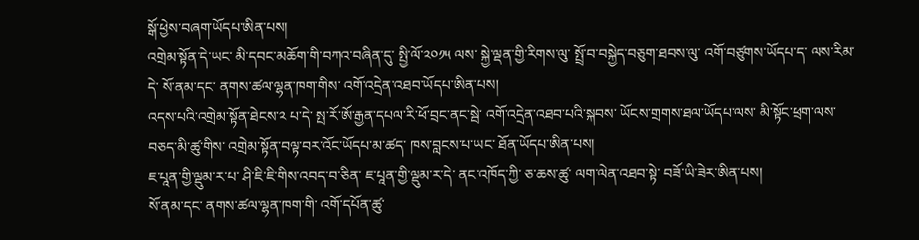སྒོ་ཕྱེས་བཞག་ཡོདཔ་ཨིན་པས།
འགྲེམ་སྟོན་དེ་ཡང་ མི་དབང་མཆོག་གི་བཀའ་བཞིན་དུ་ སྤྱི་ལོ་༢༠༡༥ ལས་ སྐྱེ་ལྡན་གྱི་རིགས་ལུ་ སྤྲོ་བ་བསྐྱེད་བཅུག་ཐབས་ལུ་ འགོ་བཙུགས་ཡོདཔ་ད་ ལས་རིམ་དེ་ སོ་ནམ་དང་ ནགས་ཚལ་ལྷན་ཁག་གིས་ འགོ་འདྲེན་འཐབ་ཡོདཔ་ཨིན་པས།
འདས་པའི་འགྲེམ་སྟོན་ཐེངས་༢ པ་དེ་ སྤ་རོ་ཨོ་རྒྱན་དཔལ་རི་ཕོ་བྲང་ནང་སྦེ་ འགོ་འདྲེན་འཐབ་པའི་སྐབས་ ཡོངས་གྲགས་ཐལ་ཡོདཔ་ལས་ མི་སྟོང་ཕྲག་ལས་བཅད་མི་ཚུ་གིས་ འགྲེམ་སྟོན་བལྟ་བར་འོང་ཡོདཔ་མ་ཚད་ ཁས་བླངས་པ་ཡང་ ཐོན་ཡོདཔ་ཨིན་པས།
ཇ་པཱན་གྱི་ལྡུམ་ར་པ་ ཤི་ཇི་ཇི་གིས་འབད་བ་ཅིན་ ཇ་པཱན་གྱི་ལྡུམ་ར་དེ་ ནང་འཁོད་ཀྱི་ ཅ་ཆས་ཚུ་ ལག་ལེན་འཐབ་སྟེ་ བཟོ་ཡི་ཟེར་ཨིན་པས།
སོ་ནམ་དང་ ནགས་ཚལ་ལྷན་ཁག་གི་ འགོ་དཔོན་ཚུ་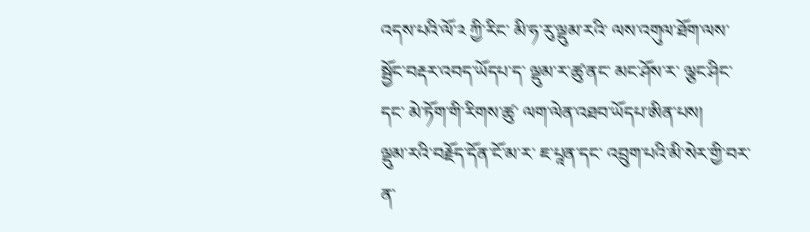འདས་པའི་ལོ་༢ ཀྱི་རིང་ མི་ཧ་རུ་ལྡུམ་རའི་ ལས་འགུལ་ཐོག་ལས་ སྦྱོང་བརྡར་འབད་ཡོདཔ་ད་ ལྡུམ་ར་ཚུ་ནང་ མང་ཤོས་ར་ ལྕང་ཤིང་དང་ མེ་ཏོག་གི་རིགས་ཚུ་ ལག་ལེན་འཐབ་ཡོདཔ་ཨིན་པས།
ལྡུམ་རའི་བརྗོད་དོན་ངོ་མ་ར་ ཇ་པཱན་དང་ འབྲུག་པའི་མི་སེར་གྱི་བར་ན་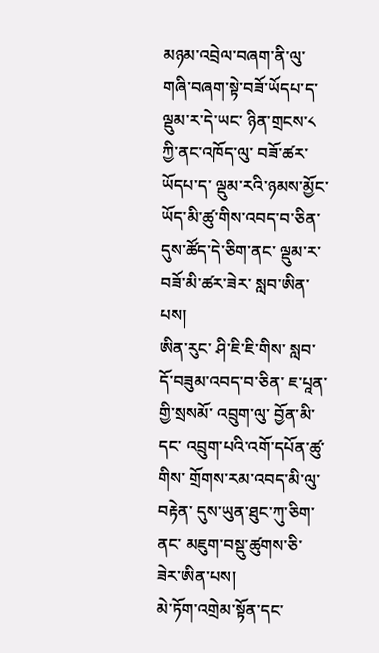མཉམ་འབྲེལ་བཞག་ནི་ལུ་ གཞི་བཞག་སྟེ་བཟོ་ཡོདཔ་ད་ ལྡུམ་ར་དེ་ཡང་ ཉིན་གྲངས་༨ ཀྱི་ནང་འཁོད་ལུ་ བཟོ་ཚར་ཡོདཔ་ད་ ལྡུམ་རའི་ཉམས་མྱོང་ཡོད་མི་ཚུ་གིས་འབད་བ་ཅིན་ དུས་ཚོད་དེ་ཅིག་ནང་ ལྡུམ་ར་བཟོ་མི་ཚར་ཟེར་ སླབ་ཨིན་པས།
ཨིན་རུང་ ཤི་ཇི་ཇི་གིས་ སླབ་དོ་བཟུམ་འབད་བ་ཅིན་ ཇ་པཱན་གྱི་སྲསམོ་ འབྲུག་ལུ་ བྱོན་མི་དང་ འབྲུག་པའི་འགོ་དཔོན་ཚུ་གིས་ གྲོགས་རམ་འབད་མི་ལུ་བརྟེན་ དུས་ཡུན་ཐུང་ཀུ་ཅིག་ནང་ མཇུག་བསྡུ་ཚུགས་ཅི་ཟེར་ཨིན་པས།
མེ་ཏོག་འགྲེམ་སྟོན་དང་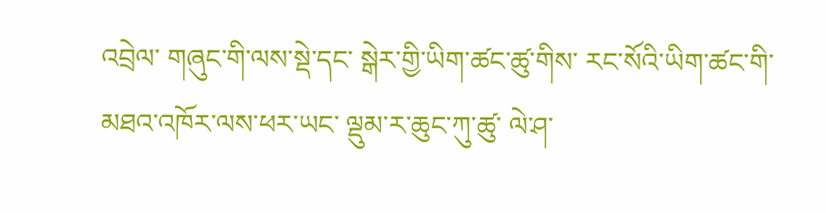འབྲེལ་ གཞུང་གི་ལས་སྡེ་དང་ སྒེར་གྱི་ཡིག་ཚང་ཚུ་གིས་ རང་སོའི་ཡིག་ཚང་གི་ མཐའ་འཁོར་ལས་ཕར་ཡང་ ལྡུམ་ར་ཆུང་ཀུ་ཚུ་ ལེ་ཤ་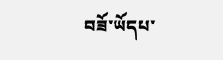བཟོ་ཡོདཔ་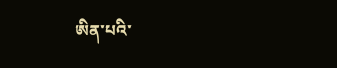ཨིན་པའི་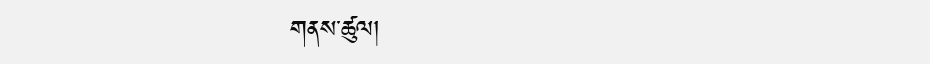གནས་ཚུལ།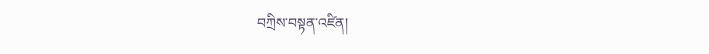བཀྲིས་བསྟན་འཛིན།